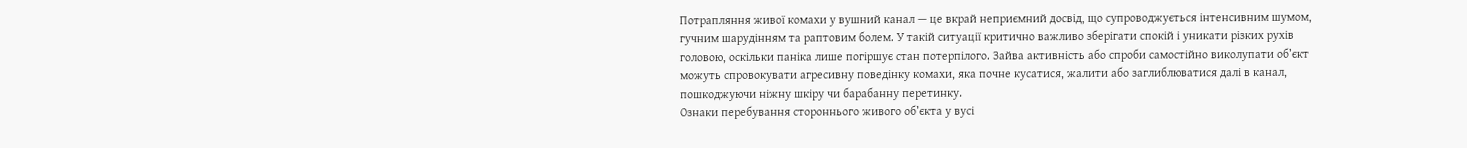Потрапляння живої комахи у вушний канал — це вкрай неприємний досвід, що супроводжується інтенсивним шумом, гучним шарудінням та раптовим болем. У такій ситуації критично важливо зберігати спокій і уникати різких рухів головою, оскільки паніка лише погіршує стан потерпілого. Зайва активність або спроби самостійно виколупати об’єкт можуть спровокувати агресивну поведінку комахи, яка почне кусатися, жалити або заглиблюватися далі в канал, пошкоджуючи ніжну шкіру чи барабанну перетинку.
Ознаки перебування стороннього живого об’єкта у вусі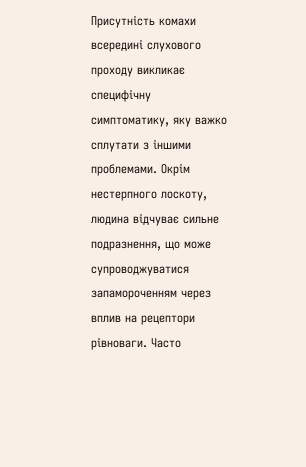Присутність комахи всередині слухового проходу викликає специфічну симптоматику, яку важко сплутати з іншими проблемами. Окрім нестерпного лоскоту, людина відчуває сильне подразнення, що може супроводжуватися запамороченням через вплив на рецептори рівноваги. Часто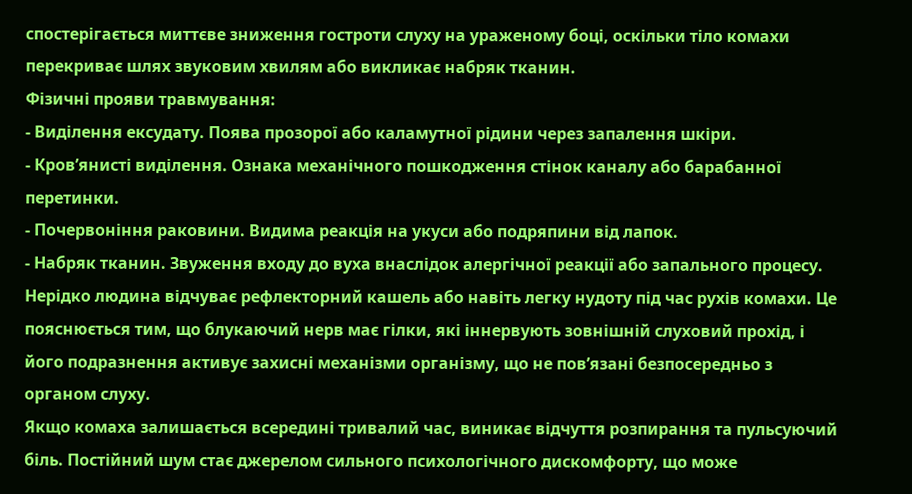спостерігається миттєве зниження гостроти слуху на ураженому боці, оскільки тіло комахи перекриває шлях звуковим хвилям або викликає набряк тканин.
Фізичні прояви травмування:
- Виділення ексудату. Поява прозорої або каламутної рідини через запалення шкіри.
- Кров’янисті виділення. Ознака механічного пошкодження стінок каналу або барабанної перетинки.
- Почервоніння раковини. Видима реакція на укуси або подряпини від лапок.
- Набряк тканин. Звуження входу до вуха внаслідок алергічної реакції або запального процесу.
Нерідко людина відчуває рефлекторний кашель або навіть легку нудоту під час рухів комахи. Це пояснюється тим, що блукаючий нерв має гілки, які іннервують зовнішній слуховий прохід, і його подразнення активує захисні механізми організму, що не пов’язані безпосередньо з органом слуху.
Якщо комаха залишається всередині тривалий час, виникає відчуття розпирання та пульсуючий біль. Постійний шум стає джерелом сильного психологічного дискомфорту, що може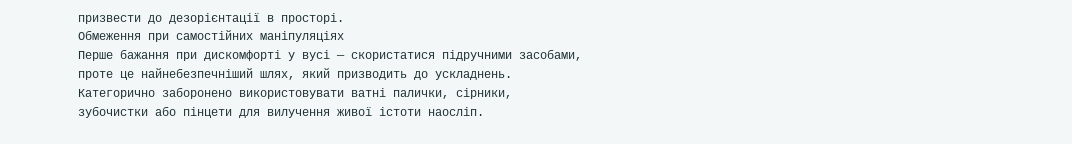призвести до дезорієнтації в просторі.
Обмеження при самостійних маніпуляціях
Перше бажання при дискомфорті у вусі — скористатися підручними засобами, проте це найнебезпечніший шлях, який призводить до ускладнень. Категорично заборонено використовувати ватні палички, сірники, зубочистки або пінцети для вилучення живої істоти наосліп.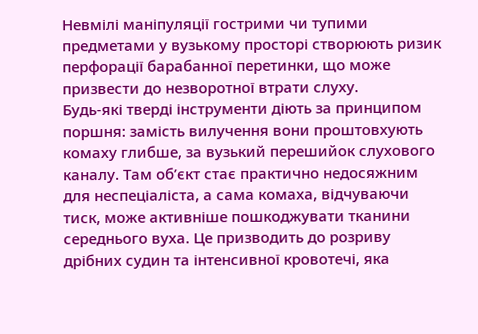Невмілі маніпуляції гострими чи тупими предметами у вузькому просторі створюють ризик перфорації барабанної перетинки, що може призвести до незворотної втрати слуху.
Будь-які тверді інструменти діють за принципом поршня: замість вилучення вони проштовхують комаху глибше, за вузький перешийок слухового каналу. Там об’єкт стає практично недосяжним для неспеціаліста, а сама комаха, відчуваючи тиск, може активніше пошкоджувати тканини середнього вуха. Це призводить до розриву дрібних судин та інтенсивної кровотечі, яка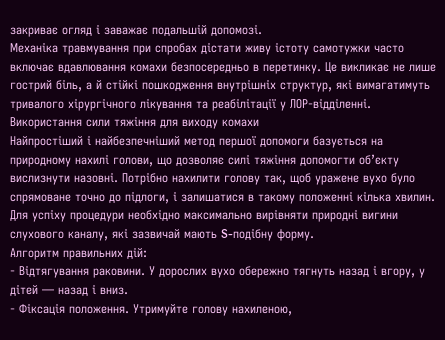закриває огляд і заважає подальшій допомозі.
Механіка травмування при спробах дістати живу істоту самотужки часто включає вдавлювання комахи безпосередньо в перетинку. Це викликає не лише гострий біль, а й стійкі пошкодження внутрішніх структур, які вимагатимуть тривалого хірургічного лікування та реабілітації у ЛОР-відділенні.
Використання сили тяжіння для виходу комахи
Найпростіший і найбезпечніший метод першої допомоги базується на природному нахилі голови, що дозволяє силі тяжіння допомогти об’єкту вислизнути назовні. Потрібно нахилити голову так, щоб уражене вухо було спрямоване точно до підлоги, і залишатися в такому положенні кілька хвилин.
Для успіху процедури необхідно максимально вирівняти природні вигини слухового каналу, які зазвичай мають S-подібну форму.
Алгоритм правильних дій:
- Відтягування раковини. У дорослих вухо обережно тягнуть назад і вгору, у дітей — назад і вниз.
- Фіксація положення. Утримуйте голову нахиленою,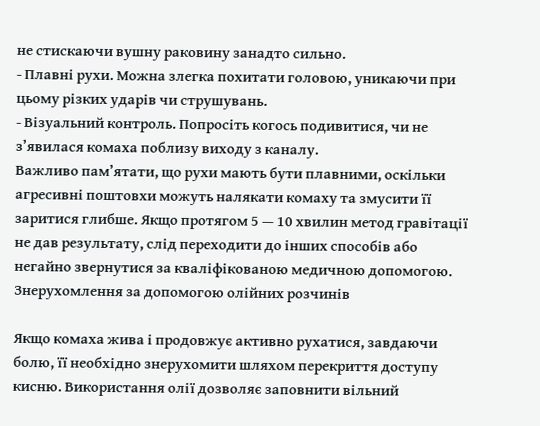не стискаючи вушну раковину занадто сильно.
- Плавні рухи. Можна злегка похитати головою, уникаючи при цьому різких ударів чи струшувань.
- Візуальний контроль. Попросіть когось подивитися, чи не з’явилася комаха поблизу виходу з каналу.
Важливо пам’ятати, що рухи мають бути плавними, оскільки агресивні поштовхи можуть налякати комаху та змусити її заритися глибше. Якщо протягом 5 — 10 хвилин метод гравітації не дав результату, слід переходити до інших способів або негайно звернутися за кваліфікованою медичною допомогою.
Знерухомлення за допомогою олійних розчинів

Якщо комаха жива і продовжує активно рухатися, завдаючи болю, її необхідно знерухомити шляхом перекриття доступу кисню. Використання олії дозволяє заповнити вільний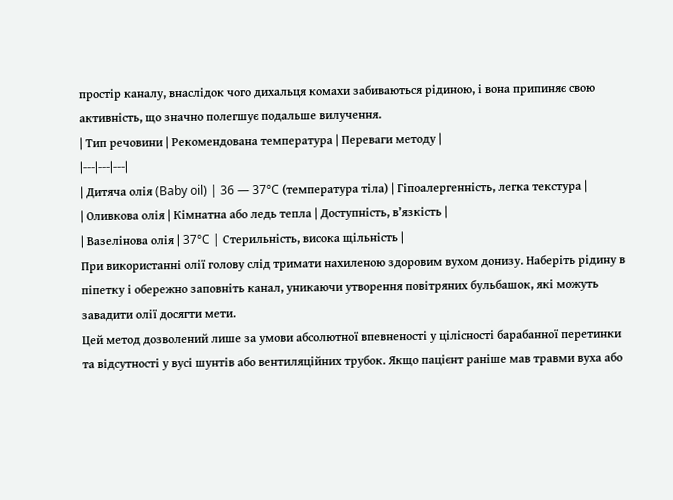простір каналу, внаслідок чого дихальця комахи забиваються рідиною, і вона припиняє свою активність, що значно полегшує подальше вилучення.
| Тип речовини | Рекомендована температура | Переваги методу |
|---|---|---|
| Дитяча олія (Baby oil) | 36 — 37°C (температура тіла) | Гіпоалергенність, легка текстура |
| Оливкова олія | Кімнатна або ледь тепла | Доступність, в’язкість |
| Вазелінова олія | 37°C | Стерильність, висока щільність |
При використанні олії голову слід тримати нахиленою здоровим вухом донизу. Наберіть рідину в піпетку і обережно заповніть канал, уникаючи утворення повітряних бульбашок, які можуть завадити олії досягти мети.
Цей метод дозволений лише за умови абсолютної впевненості у цілісності барабанної перетинки та відсутності у вусі шунтів або вентиляційних трубок. Якщо пацієнт раніше мав травми вуха або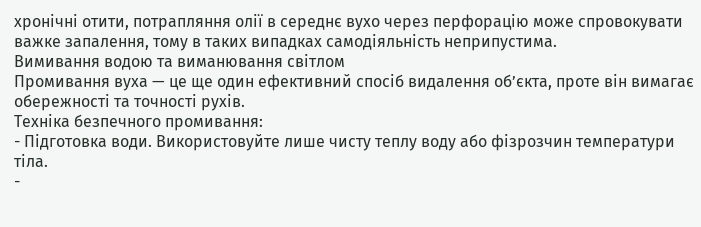хронічні отити, потрапляння олії в середнє вухо через перфорацію може спровокувати важке запалення, тому в таких випадках самодіяльність неприпустима.
Вимивання водою та виманювання світлом
Промивання вуха — це ще один ефективний спосіб видалення об’єкта, проте він вимагає обережності та точності рухів.
Техніка безпечного промивання:
- Підготовка води. Використовуйте лише чисту теплу воду або фізрозчин температури тіла.
-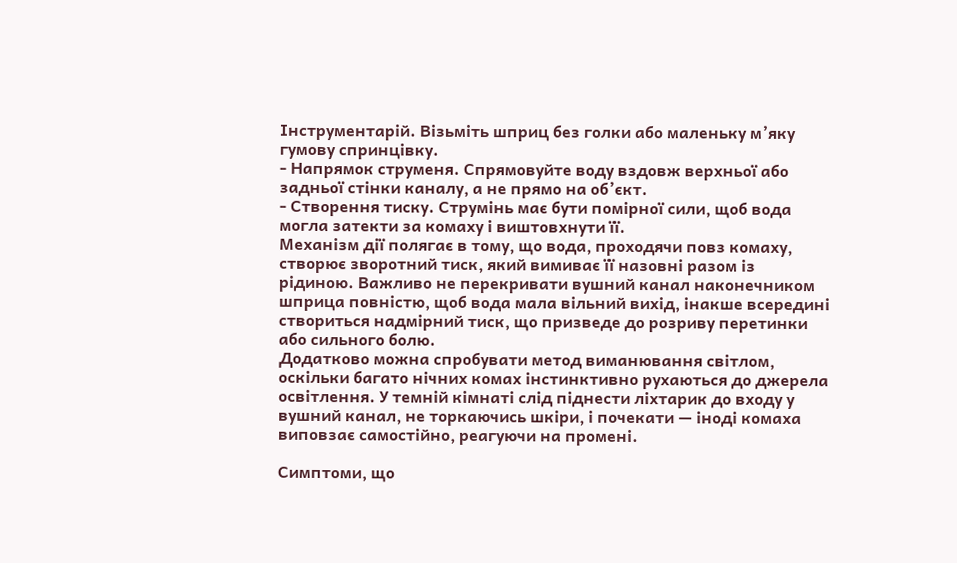Інструментарій. Візьміть шприц без голки або маленьку м’яку гумову спринцівку.
- Напрямок струменя. Спрямовуйте воду вздовж верхньої або задньої стінки каналу, а не прямо на об’єкт.
- Створення тиску. Струмінь має бути помірної сили, щоб вода могла затекти за комаху і виштовхнути її.
Механізм дії полягає в тому, що вода, проходячи повз комаху, створює зворотний тиск, який вимиває її назовні разом із рідиною. Важливо не перекривати вушний канал наконечником шприца повністю, щоб вода мала вільний вихід, інакше всередині створиться надмірний тиск, що призведе до розриву перетинки або сильного болю.
Додатково можна спробувати метод виманювання світлом, оскільки багато нічних комах інстинктивно рухаються до джерела освітлення. У темній кімнаті слід піднести ліхтарик до входу у вушний канал, не торкаючись шкіри, і почекати — іноді комаха виповзає самостійно, реагуючи на промені.

Симптоми, що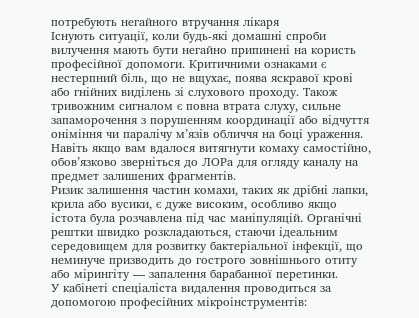потребують негайного втручання лікаря
Існують ситуації, коли будь-які домашні спроби вилучення мають бути негайно припинені на користь професійної допомоги. Критичними ознаками є нестерпний біль, що не вщухає, поява яскравої крові або гнійних виділень зі слухового проходу. Також тривожним сигналом є повна втрата слуху, сильне запаморочення з порушенням координації або відчуття оніміння чи паралічу м’язів обличчя на боці ураження.
Навіть якщо вам вдалося витягнути комаху самостійно, обов’язково зверніться до ЛОРа для огляду каналу на предмет залишених фрагментів.
Ризик залишення частин комахи, таких як дрібні лапки, крила або вусики, є дуже високим, особливо якщо істота була розчавлена під час маніпуляцій. Органічні рештки швидко розкладаються, стаючи ідеальним середовищем для розвитку бактеріальної інфекції, що неминуче призводить до гострого зовнішнього отиту або мірингіту — запалення барабанної перетинки.
У кабінеті спеціаліста видалення проводиться за допомогою професійних мікроінструментів: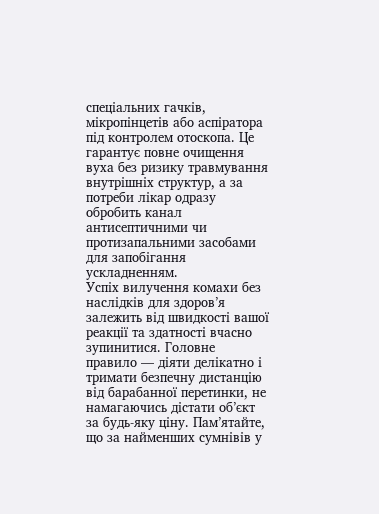спеціальних гачків, мікропінцетів або аспіратора під контролем отоскопа. Це гарантує повне очищення вуха без ризику травмування внутрішніх структур, а за потреби лікар одразу обробить канал антисептичними чи протизапальними засобами для запобігання ускладненням.
Успіх вилучення комахи без наслідків для здоров’я залежить від швидкості вашої реакції та здатності вчасно зупинитися. Головне правило — діяти делікатно і тримати безпечну дистанцію від барабанної перетинки, не намагаючись дістати об’єкт за будь-яку ціну. Пам’ятайте, що за найменших сумнівів у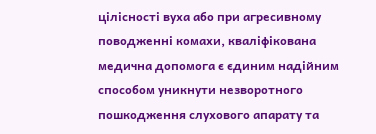цілісності вуха або при агресивному поводженні комахи, кваліфікована медична допомога є єдиним надійним способом уникнути незворотного пошкодження слухового апарату та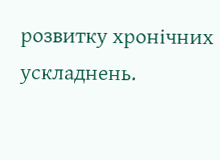розвитку хронічних ускладнень.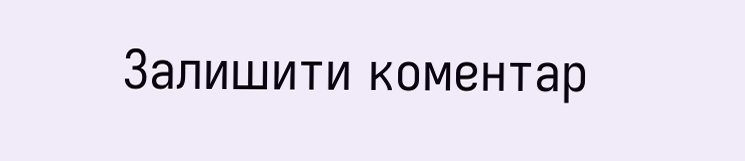Залишити коментар